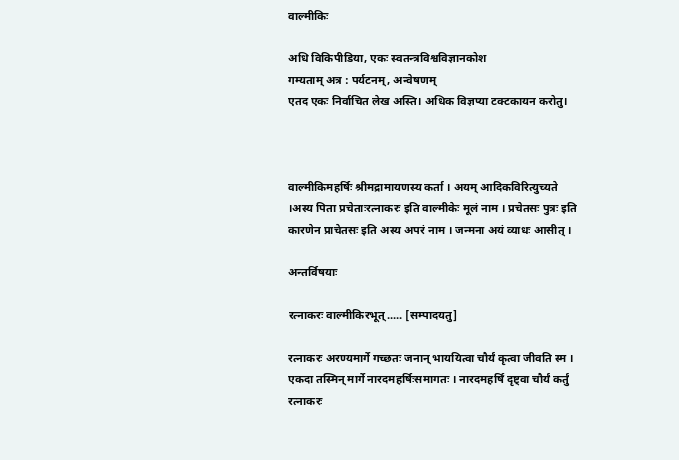वाल्मीकिः

अधि विकिपीडिया, एकः स्वतन्त्रविश्वविज्ञानकोश
गम्यताम् अत्र : पर्यटनम्, अन्वेषणम्
एतद एकः निर्वाचित लेख अस्ति। अधिक विज्ञप्या टक्टकायन करोतु।



वाल्मीकिमहर्षिः श्रीमद्रामायणस्य कर्ता । अयम् आदिकविरित्युच्यते ।अस्य पिता प्रचेताःरत्नाकरः इति वाल्मीकेः मूलं नाम । प्रचेतसः पुत्रः इति कारणेन प्राचेतसः इति अस्य अपरं नाम । जन्मना अयं व्याधः आसीत् ।

अन्तर्विषयाः

रत्नाकरः वाल्मीकिरभूत्..... [सम्पादयतु]

रत्नाकरः अरण्यमार्गे गच्छतः जनान् भाययित्वा चौर्यं कृत्वा जीवति स्म । एकदा तस्मिन् मार्गे नारदमहर्षिःसमागतः । नारदमहर्षिं दृष्ट्वा चौर्यं कर्तुं रत्नाकरः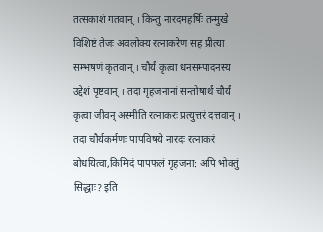तत्सकाशं गतवान् । किन्तु नारदमहर्षिः तन्मुखे विशिष्टं तेजः अवलोक्य रत्नाकरेण सह प्रीत्या सम्भषणं कृतवान् । चौर्यं कृत्वा धनसम्पादनस्य उद्देशं पृष्टवान् । तदा गृहजनानां सन्तोषार्थं चौर्यं कृत्वा जीवन् अस्मीति रत्नाकरः प्रत्युत्तरं दत्तवान् । तदा चौर्यकर्मणः पापविषये नारदः रत्नाकरं बोधयित्वा,किमिदं पापफलं गृहजना: अपि भोक्तुं सिद्धाः? इति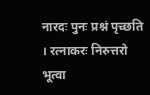नारदः पुनः प्रश्नं पृच्छति । रत्नाकरः निरुत्तरो भूत्वा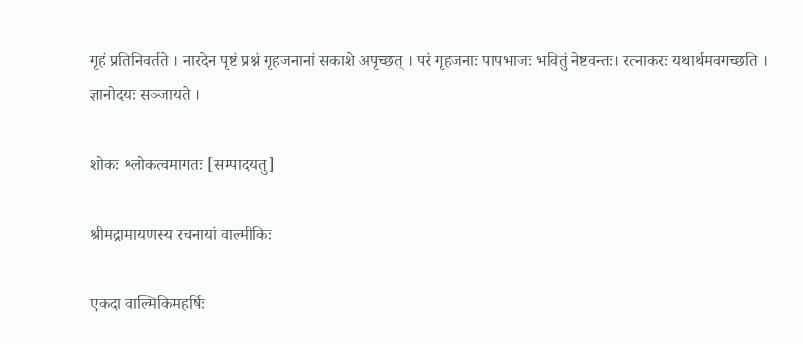गृहं प्रतिनिवर्तते । नारदेन पृष्टं प्रश्नं गृहजनानां सकाशे अपृच्छत् । परं गृहजनाः पापभाजः भवितुं नेष्टवन्तः। रत्नाकरः यथार्थमवगच्छति । ज्ञानोदयः सञ्जायते ।

शोकः श्लोकत्वमागतः [सम्पादयतु]

श्रीमद्रामायणस्य रचनायां वाल्मीकिः

एकदा वाल्मिकिमहर्षिः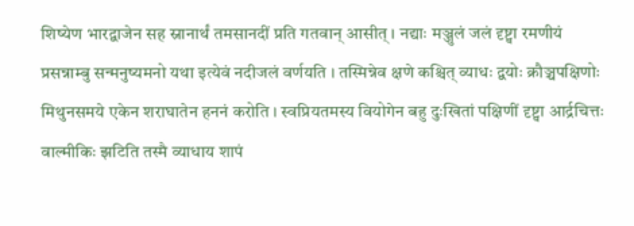शिष्येण भारद्वाजेन सह स्नानार्थं तमसानदीं प्रति गतवान् आसीत् । नद्याः मञ्जुलं जलं दृष्ट्वा रमणीयं प्रसन्नाम्बु सन्मनुष्यमनो यथा इत्येवं नदीजलं वर्णयति । तस्मिन्नेव क्षणे कश्चित् व्याधः द्वयोः क्रौञ्चपक्षिणोः मिथुनसमये एकेन शराघातेन हननं करोति । स्वप्रियतमस्य वियोगेन बहु दुःखितां पक्षिणीं दृष्ट्वा आर्द्रचित्तः वाल्मीकिः झटिति तस्मै व्याधाय शापं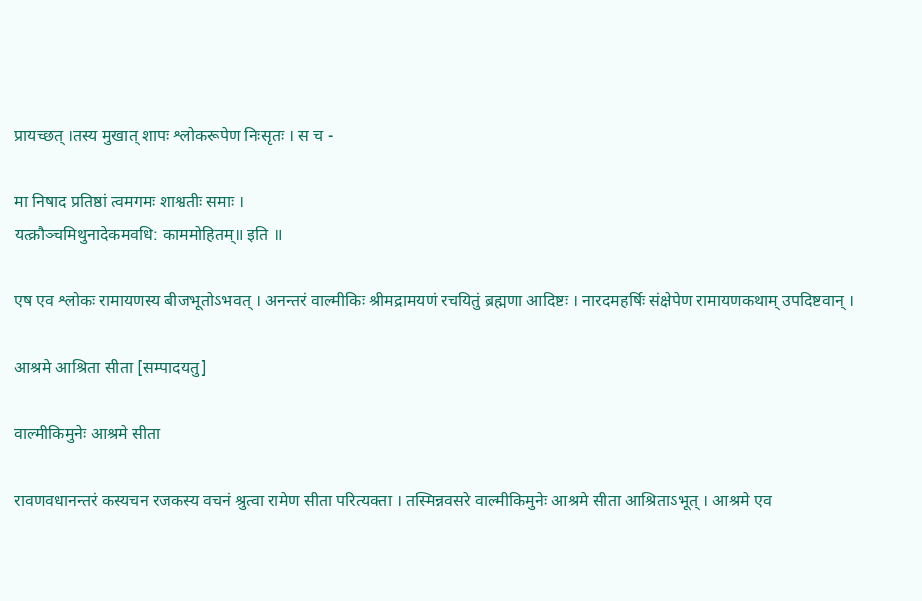प्रायच्छत् ।तस्य मुखात् शापः श्लोकरूपेण निःसृतः । स च -

मा निषाद प्रतिष्ठां त्वमगमः शाश्वतीः समाः ।
यत्क्रौञ्चमिथुनादेकमवधि: काममोहितम्॥ इति ॥

एष एव श्लोकः रामायणस्य बीजभूतोऽभवत् । अनन्तरं वाल्मीकिः श्रीमद्रामयणं रचयितुं ब्रह्मणा आदिष्टः । नारदमहर्षिः संक्षेपेण रामायणकथाम् उपदिष्टवान् ।

आश्रमे आश्रिता सीता [सम्पादयतु]

वाल्मीकिमुनेः आश्रमे सीता

रावणवधानन्तरं कस्यचन रजकस्य वचनं श्रुत्वा रामेण सीता परित्यक्ता । तस्मिन्नवसरे वाल्मीकिमुनेः आश्रमे सीता आश्रिताऽभूत् । आश्रमे एव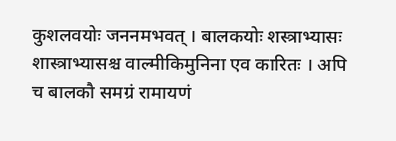कुशलवयोः जननमभवत् । बालकयोः शस्त्राभ्यासः शास्त्राभ्यासश्च वाल्मीकिमुनिना एव कारितः । अपि च बालकौ समग्रं रामायणं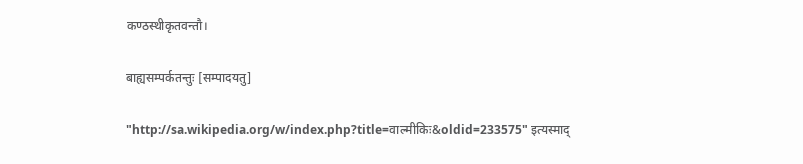कण्ठस्थीकृतवन्तौ।

बाह्यसम्पर्कतन्तुः [सम्पादयतु]

"http://sa.wikipedia.org/w/index.php?title=वाल्मीकिः&oldid=233575" इत्यस्माद्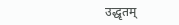उद्धृतम्